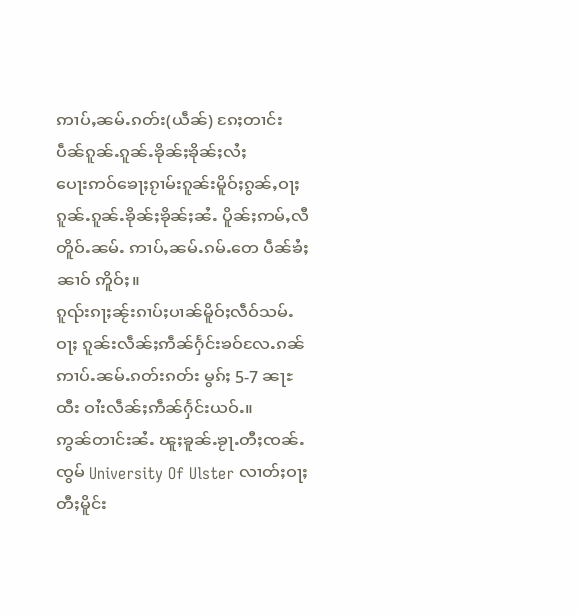ဢၢပ်ႇၼမ်ႉၵတ်း(ယဵၼ်) ၵႄႈတၢင်းပဵၼ်ၵူၼ်ႉၵူၼ်ႉၶိုၼ်ႈၶိုၼ်ႈလႆႈ
ပေႃးဢဝ်ၶေႃႈၵႂၢမ်းၵူၼ်းမိူဝ်ႈၵွၼ်ႇဝႃႈ ၵူၼ်ႉၵူၼ်ႉၶိုၼ်ႈၶိုၼ်ႈၼႆႉ ပိူၼ်ႈဢမ်ႇလီတိူဝ်ႉၼမ်ႉ ဢၢပ်ႇၼမ်ႉၵမ်ႉတေ ပဵၼ်ၶႆႈၼၢဝ် ဢိူဝ်ႈ။
ၵူၺ်းၵႃႈၼႂ်းၵၢပ်ႈပၢၼ်မိူဝ်ႈလဵဝ်သမ်ႉဝႃႈ ၵူၼ်းလဵၼ်ႈဢဵၼ်ႁႅင်းၶဝ်လႄႉၵၼ်ဢၢပ်ႉၼမ်ႉၵတ်းၵတ်း မွၵ်ႈ 5-7 ၼႃႊထီး ဝၢႆးလဵၼ်ႈဢဵၼ်ႁႅင်းယဝ်ႉ။
ဢွၼ်တၢင်းၼႆႉ ၽူႈၶူၼ်ႉၶႂႃႉတီႈၸၼ်ႉၸွမ် University Of Ulster လၢတ်ႈဝႃႈ တီႈမိူင်း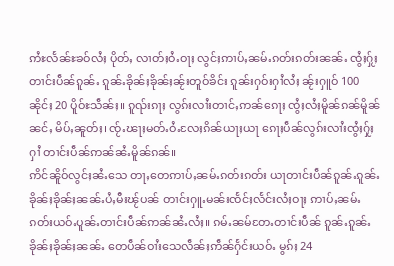ဢႆႊလႅၼ်ႊၶဝ်လႆႈ ပိုတ်ႇ လၢတ်ႈဝႆႉဝႃႈ လွင်ႈဢၢပ်ႇၼမ်ႉၵတ်းၵတ်းၼၼ်ႉ ၸွႆႈႁႂ်ႈတၢင်းပဵၼ်ၵူၼ်ႉ ၵူၼ်ႉၶိုၼ်ႈၶိုၼ်ႈၼႂ်းတူဝ်ၶိင်း ၵူၼ်းႁဝ်းႁၢႆလႆႈ ၼႂ်းႁူဝ် 100 ၼိုင်ႈ 20 ပိူဝ်ႊသဵၼ်ႈ။ ၵူၺ်းၵႃႈ လွၵ်းလၢႆးတၢင်ႇဢၼ်ၵေႃႈ ၸွႆႈလႆႈမိူၼ်ၵၼ်မိူၼ် ၼင်ႇ မိပ်ႇၼူတ်ႈ၊ ၸႂ်ႉၽႃႈမတ်ႉဝႆႉလႄႈၵိၼ်ယႃႈယႃ ၵေႃႈပဵၼ်လွၵ်းလၢႆးၸွႆႈႁႂ်ႈႁၢႆ တၢင်းပဵၼ်ဢၼ်ၼႆႉမိူၼ်ၵၼ်။
ဢိင်ၼိူဝ်လွင်ႈၼႆႉသေ တႃႇတေဢၢပ်ႇၼမ်ႉၵတ်းၵတ်း ယႃတၢင်းပဵၼ်ၵူၼ်ႉၵူၼ်ႉၶိုၼ်ႈၶိုၼ်ႈၼၼ်ႉပႆႇမီးၽႂ်ပၼ် တၢင်းႁူႉမၼ်းၸႅင်ႈလႅင်းလႆႈဝႃႈ ဢၢပ်ႇၼမ်ႉၵတ်းယဝ်ႉပူၼ်ႉတၢင်းပဵၼ်ဢၼ်ၼႆႉလႆႈ။ ၵမ်ႉၼမ်တႄႉတၢင်းပဵၼ် ၵူၼ်ႉၵူၼ်ႉၶိုၼ်ႈၶိုၼ်ႈၼၼ်ႉ တေပဵၼ်ဝၢႆးသေလဵၼ်ႈဢဵၼ်ႁႅင်းယဝ်ႉ မွၵ်ႈ 24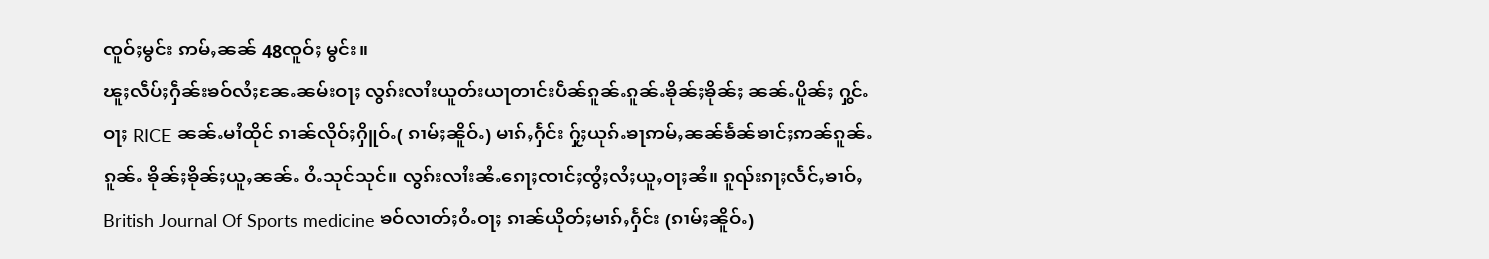ၸူဝ်ႈမွင်း ဢမ်ႇၼၼ် 48ၸူဝ်ႈ မွင်း။
ၽူႈလဵပ်ႈႁဵၼ်းၶဝ်လႆႈၼႄႉၼမ်းဝႃႈ လွၵ်းလၢႆးယူတ်းယႃတၢင်းပဵၼ်ၵူၼ်ႉၵူၼ်ႉၶိုၼ်ႈၶိုၼ်ႈ ၼၼ်ႉပိူၼ်ႈ ႁွင်ႉဝႃႈ RICE ၼၼ်ႉမၢႆထိုင် ၵၢၼ်လိုဝ်ႈႁိူဝ်ႉ( ၵၢမ်ႈၼိူဝ်ႉ) မၢၵ်ႇႁႅင်း ႁႂ်ႈယုၵ်ႉၶႃဢမ်ႇၼၼ်ၶႅၼ်ၶၢင်ႈဢၼ်ၵူၼ်ႉၵူၼ်ႉ ၶိုၼ်ႈၶိုၼ်ႈယူႇၼၼ်ႉ ဝႆႉသုင်သုင်။ လွၵ်းလၢႆးၼႆႉၵေႃႈၸၢင်ႈၸွႆႈလႆႈယူႇဝႃႈၼႆ။ ၵူၺ်းၵႃႈလႅင်ႇၶၢဝ်ႇ British Journal Of Sports medicine ၶဝ်လၢတ်ႈဝႆႉဝႃႈ ၵၢၼ်ယိုတ်ႈမၢၵ်ႇႁႅင်း (ၵၢမ်ႈၼိူဝ်ႉ)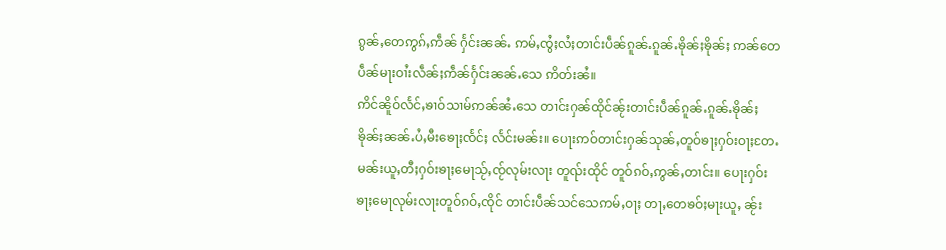ၵွၼ်ႇတေဢွၵ်ႇဢဵၼ် ႁႅင်းၼၼ်ႉ ဢမ်ႇၸွႆႈလႆႈတၢင်းပဵၼ်ၵူၼ်ႉၵူၼ်ႉၶိုၼ်ႈၶိုၼ်ႈ ဢၼ်တေပဵၼ်မႃးဝၢႆးလဵၼ်ႈဢဵၼ်ႁႅင်းၼၼ်ႉသေ ဢိတ်းၼႆ။
ဢိင်ၼိူဝ်လႅင်ႇၶၢဝ်သၢမ်ဢၼ်ၼႆႉသေ တၢင်းႁၼ်ထိုင်ၼႂ်းတၢင်းပဵၼ်ၵူၼ်ႉၵူၼ်ႉၶိုၼ်ႈၶိုၼ်ႈၼၼ်ႉပႆႇမီးၶေႃႈၸႅင်ႈ လႅင်းမၼ်း။ ပေႃးဢဝ်တၢင်းႁၼ်သုၼ်ႇတူဝ်ၶႃႈႁဝ်းဝႃႈတႄႉမၼ်းယူႇတီႈႁဝ်းၶႃႈမေႃသႂ်ႇၸႂ်လုမ်းလႃး တူၺ်းထိုင် တူဝ်ၵဝ်ႇဢွၼ်ႇတၢင်း။ ပေႃးႁဝ်းၶႃႈမေႃလုမ်းလႃးတူဝ်ၵဝ်ႇၸိုင် တၢင်းပဵၼ်သင်သေဢမ်ႇဝႃႈ တႃႇတေၶဝ်ႈမႃးယူႇ ၼႂ်း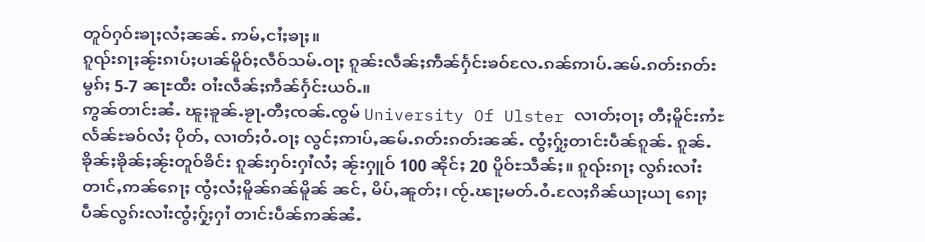တူဝ်ႁဝ်းၶႃႈလႆႈၼၼ်ႉ ဢမ်ႇငၢႆႈၶႃႈ။
ၵူၺ်းၵႃႈၼႂ်းၵၢပ်ႈပၢၼ်မိူဝ်ႈလဵဝ်သမ်ႉဝႃႈ ၵူၼ်းလဵၼ်ႈဢဵၼ်ႁႅင်းၶဝ်လႄႉၵၼ်ဢၢပ်ႉၼမ်ႉၵတ်းၵတ်း မွၵ်ႈ 5-7 ၼႃႊထီး ဝၢႆးလဵၼ်ႈဢဵၼ်ႁႅင်းယဝ်ႉ။
ဢွၼ်တၢင်းၼႆႉ ၽူႈၶူၼ်ႉၶႂႃႉတီႈၸၼ်ႉၸွမ် University Of Ulster လၢတ်ႈဝႃႈ တီႈမိူင်းဢႆႊလႅၼ်ႊၶဝ်လႆႈ ပိုတ်ႇ လၢတ်ႈဝႆႉဝႃႈ လွင်ႈဢၢပ်ႇၼမ်ႉၵတ်းၵတ်းၼၼ်ႉ ၸွႆႈႁႂ်ႈတၢင်းပဵၼ်ၵူၼ်ႉ ၵူၼ်ႉၶိုၼ်ႈၶိုၼ်ႈၼႂ်းတူဝ်ၶိင်း ၵူၼ်းႁဝ်းႁၢႆလႆႈ ၼႂ်းႁူဝ် 100 ၼိုင်ႈ 20 ပိူဝ်ႊသဵၼ်ႈ။ ၵူၺ်းၵႃႈ လွၵ်းလၢႆးတၢင်ႇဢၼ်ၵေႃႈ ၸွႆႈလႆႈမိူၼ်ၵၼ်မိူၼ် ၼင်ႇ မိပ်ႇၼူတ်ႈ၊ ၸႂ်ႉၽႃႈမတ်ႉဝႆႉလႄႈၵိၼ်ယႃႈယႃ ၵေႃႈပဵၼ်လွၵ်းလၢႆးၸွႆႈႁႂ်ႈႁၢႆ တၢင်းပဵၼ်ဢၼ်ၼႆႉ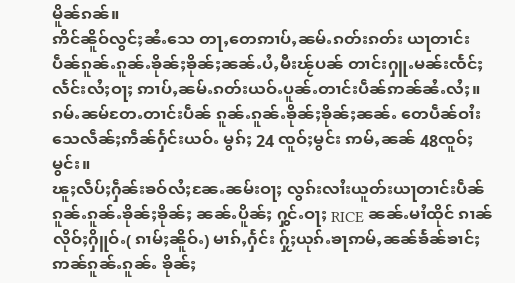မိူၼ်ၵၼ်။
ဢိင်ၼိူဝ်လွင်ႈၼႆႉသေ တႃႇတေဢၢပ်ႇၼမ်ႉၵတ်းၵတ်း ယႃတၢင်းပဵၼ်ၵူၼ်ႉၵူၼ်ႉၶိုၼ်ႈၶိုၼ်ႈၼၼ်ႉပႆႇမီးၽႂ်ပၼ် တၢင်းႁူႉမၼ်းၸႅင်ႈလႅင်းလႆႈဝႃႈ ဢၢပ်ႇၼမ်ႉၵတ်းယဝ်ႉပူၼ်ႉတၢင်းပဵၼ်ဢၼ်ၼႆႉလႆႈ။ ၵမ်ႉၼမ်တႄႉတၢင်းပဵၼ် ၵူၼ်ႉၵူၼ်ႉၶိုၼ်ႈၶိုၼ်ႈၼၼ်ႉ တေပဵၼ်ဝၢႆးသေလဵၼ်ႈဢဵၼ်ႁႅင်းယဝ်ႉ မွၵ်ႈ 24 ၸူဝ်ႈမွင်း ဢမ်ႇၼၼ် 48ၸူဝ်ႈ မွင်း။
ၽူႈလဵပ်ႈႁဵၼ်းၶဝ်လႆႈၼႄႉၼမ်းဝႃႈ လွၵ်းလၢႆးယူတ်းယႃတၢင်းပဵၼ်ၵူၼ်ႉၵူၼ်ႉၶိုၼ်ႈၶိုၼ်ႈ ၼၼ်ႉပိူၼ်ႈ ႁွင်ႉဝႃႈ RICE ၼၼ်ႉမၢႆထိုင် ၵၢၼ်လိုဝ်ႈႁိူဝ်ႉ( ၵၢမ်ႈၼိူဝ်ႉ) မၢၵ်ႇႁႅင်း ႁႂ်ႈယုၵ်ႉၶႃဢမ်ႇၼၼ်ၶႅၼ်ၶၢင်ႈဢၼ်ၵူၼ်ႉၵူၼ်ႉ ၶိုၼ်ႈ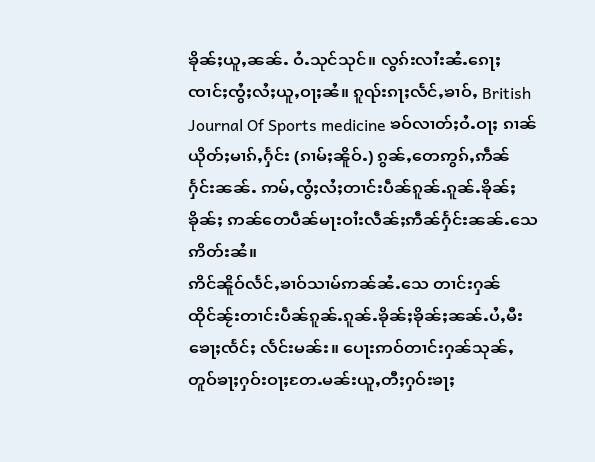ၶိုၼ်ႈယူႇၼၼ်ႉ ဝႆႉသုင်သုင်။ လွၵ်းလၢႆးၼႆႉၵေႃႈၸၢင်ႈၸွႆႈလႆႈယူႇဝႃႈၼႆ။ ၵူၺ်းၵႃႈလႅင်ႇၶၢဝ်ႇ British Journal Of Sports medicine ၶဝ်လၢတ်ႈဝႆႉဝႃႈ ၵၢၼ်ယိုတ်ႈမၢၵ်ႇႁႅင်း (ၵၢမ်ႈၼိူဝ်ႉ) ၵွၼ်ႇတေဢွၵ်ႇဢဵၼ် ႁႅင်းၼၼ်ႉ ဢမ်ႇၸွႆႈလႆႈတၢင်းပဵၼ်ၵူၼ်ႉၵူၼ်ႉၶိုၼ်ႈၶိုၼ်ႈ ဢၼ်တေပဵၼ်မႃးဝၢႆးလဵၼ်ႈဢဵၼ်ႁႅင်းၼၼ်ႉသေ ဢိတ်းၼႆ။
ဢိင်ၼိူဝ်လႅင်ႇၶၢဝ်သၢမ်ဢၼ်ၼႆႉသေ တၢင်းႁၼ်ထိုင်ၼႂ်းတၢင်းပဵၼ်ၵူၼ်ႉၵူၼ်ႉၶိုၼ်ႈၶိုၼ်ႈၼၼ်ႉပႆႇမီးၶေႃႈၸႅင်ႈ လႅင်းမၼ်း။ ပေႃးဢဝ်တၢင်းႁၼ်သုၼ်ႇတူဝ်ၶႃႈႁဝ်းဝႃႈတႄႉမၼ်းယူႇတီႈႁဝ်းၶႃႈ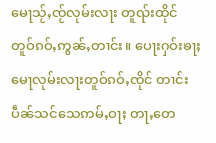မေႃသႂ်ႇၸႂ်လုမ်းလႃး တူၺ်းထိုင် တူဝ်ၵဝ်ႇဢွၼ်ႇတၢင်း။ ပေႃးႁဝ်းၶႃႈမေႃလုမ်းလႃးတူဝ်ၵဝ်ႇၸိုင် တၢင်းပဵၼ်သင်သေဢမ်ႇဝႃႈ တႃႇတေ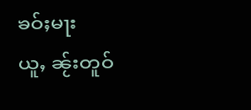ၶဝ်ႈမႃးယူႇ ၼႂ်းတူဝ်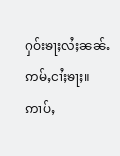ႁဝ်းၶႃႈလႆႈၼၼ်ႉ ဢမ်ႇငၢႆႈၶႃႈ။
ဢၢပ်ႇ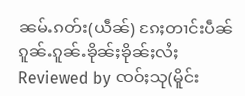ၼမ်ႉၵတ်း(ယဵၼ်) ၵႄႈတၢင်းပဵၼ်ၵူၼ်ႉၵူၼ်ႉၶိုၼ်ႈၶိုၼ်ႈလႆႈ
Reviewed by ၸဝ်ႈသု(မိူင်း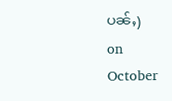ပၼ်ႇ)
on
October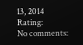13, 2014
Rating:
No comments: